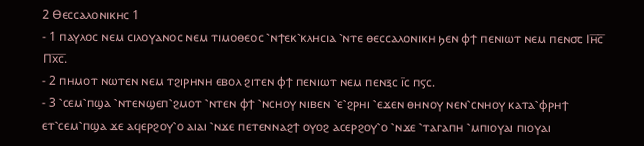2 Ⲑⲉⲥⲥⲁⲗⲟⲛⲓⲕⲏⲥ 1
- 1 ⲡⲁⲩⲗⲟⲥ ⲛⲉⲙ ⲥⲓⲗⲟⲩⲁⲛⲟⲥ ⲛⲉⲙ ⲧⲓⲙⲟⲑⲉⲟⲥ ⳿ⲛϯⲉⲕ⳿ⲕⲗⲏⲥⲓⲁ ⳿ⲛⲧⲉ ⲑⲉⲥⲥⲁⲗⲟⲛⲓⲕⲏ ϧⲉⲛ ⲫϯ ⲡⲉⲛⲓⲱⲧ ⲛⲉⲙ ⲡⲉⲛ⳪ Ⲓⲏ̅ⲥ̅ Ⲡⲭ̅ⲥ̅.
- 2 ⲡⲏⲙⲟⲧ ⲛⲱⲧⲉⲛ ⲛⲉⲙ ⲧϩⲓⲣⲏⲛⲏ ⲉⲃⲟⲗ ϩⲓⲧⲉⲛ ⲫϯ ⲡⲉⲛⲓⲱⲧ ⲛⲉⲙ ⲡⲉⲛⲝⲥ ⲓ̅ⲥ ⲡⲋⲥ.
- 3 ⳿ⲥⲉⲙ⳿ⲡϣⲁ ⳿ⲛⲧⲉⲛϣⲉⲡ⳿ϩⲙⲟⲧ ⳿ⲛⲧⲉⲛ ⲫϯ ⳿ⲛⲥⲏⲟⲩ ⲛⲓⲃⲉⲛ ⳿ⲉ⳿ϩⲣⲏⲓ ⳿ⲉϫⲉⲛ ⲑⲏⲛⲟⲩ ⲛⲉⲛ⳿ⲥⲛⲏⲟⲩ ⲕⲁⲧⲁ⳿ⲫⲣⲏϯ ⲉⲧ⳿ⲥⲉⲙ⳿ⲡϣⲁ ϫⲉ ⲁϥⲉⲣϩⲟⲩ⳿ⲟ ⲁⲓⲁⲓ ⳿ⲛϫⲉ ⲡⲉⲧⲉⲛⲛⲁϩϯ ⲟⲩⲟϩ ⲁⲥⲉⲣϩⲟⲩ⳿ⲟ ⳿ⲛϫⲉ ⳿ⲧⲁⲅⲁⲡⲏ ⳿ⲙⲡⲓⲟⲩⲁⲓ ⲡⲓⲟⲩⲁⲓ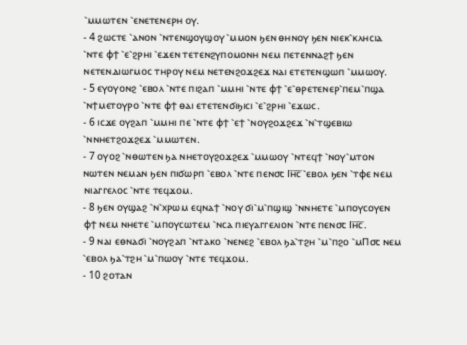⳿ⲙⲙⲱⲧⲉⲛ ⳿ⲉⲛⲉⲧⲉⲛⲉⲣⲏ ⲟⲩ.
- 4 ϩⲱⲥⲧⲉ ⳿ⲁⲛⲟⲛ ⳿ⲛⲧⲉⲛϣⲟⲩϣⲟⲩ ⳿ⲙⲙⲟⲛ ϧⲉⲛ ⲑⲏⲛⲟⲩ ϧⲉⲛ ⲛⲓⲉⲕ⳿ⲕⲗⲏⲥⲓⲁ ⳿ⲛⲧⲉ ⲫϯ ⳿ⲉ⳿ϩⲣⲏⲓ ⳿ⲉϫⲉⲛ ⲧⲉⲧⲉⲛϩⲩⲡⲟⲙⲟⲛⲏ ⲛⲉⲙ ⲡⲉⲧⲉⲛⲛⲁϩϯ ϧⲉⲛ ⲛⲉⲧⲉⲛⲇⲓⲱⲅⲙⲟⲥ ⲧⲏⲣⲟⲩ ⲛⲉⲙ ⲛⲉⲧⲉⲛϩⲟϫϩⲉϫ ⲛⲁⲓ ⲉⲧⲉⲧⲉⲛϣⲱⲡ ⳿ⲙⲙⲱⲟⲩ.
- 5 ⲉⲩⲟⲩⲟⲛϩ ⳿ⲉⲃⲟⲗ ⳿ⲛⲧⲉ ⲡⲓϩⲁⲡ ⳿ⲙⲙⲏⲓ ⳿ⲛⲧⲉ ⲫϯ ⳿ⲉ⳿ⲑⲣⲉⲧⲉⲛⲉⲣ⳿ⲡⲉⲙ⳿ⲡϣⲁ ⳿ⲛϯⲙⲉⲧⲟⲩⲣⲟ ⳿ⲛⲧⲉ ⲫϯ ⲑⲁⲓ ⲉⲧⲉⲧⲉⲛϭⲓϧⲓⲥⲓ ⳿ⲉ⳿ϩⲣⲏⲓ ⳿ⲉϫⲱⲥ.
- 6 ⲓⲥϫⲉ ⲟⲩϩⲁⲡ ⳿ⲙⲙⲏⲓ ⲡⲉ ⳿ⲛⲧⲉ ⲫϯ ⳿ⲉϯ ⳿ⲛⲟⲩϩⲟϫϩⲉϫ ⳿ⲛ⳿ⲧϣⲉⲃⲓⲱ ⳿ⲛⲛⲏⲉⲧϩⲟϫϩⲉϫ ⳿ⲙⲙⲱⲧⲉⲛ.
- 7 ⲟⲩⲟϩ ⳿ⲛⲑⲱⲧⲉⲛ ϧⲁ ⲛⲏⲉⲧⲟⲩϩⲟϫϩⲉϫ ⳿ⲙⲙⲱⲟⲩ ⳿ⲛⲧⲉϥϯ ⳿ⲛⲟⲩ⳿ⲙⲧⲟⲛ ⲛⲱⲧⲉⲛ ⲛⲉⲙⲁⲛ ϧⲉⲛ ⲡⲓϭⲱⲣⲡ ⳿ⲉⲃⲟⲗ ⳿ⲛⲧⲉ ⲡⲉⲛ⳪ Ⲓⲏ̅ⲥ̅ ⳿ⲉⲃⲟⲗ ϧⲉⲛ ⳿ⲧⲫⲉ ⲛⲉⲙ ⲛⲓⲁⲅⲅⲉⲗⲟⲥ ⳿ⲛⲧⲉ ⲧⲉϥϫⲟⲙ.
- 8 ϧⲉⲛ ⲟⲩϣⲁϩ ⳿ⲛ⳿ⲭⲣⲱⲙ ⲉϥⲛⲁϯ ⳿ⲛⲟⲩ ϭⲓ⳿ⲙ⳿ⲡϣⲓϣ ⳿ⲛⲛⲏⲉⲧⲉ ⳿ⲙⲡⲟⲩⲥⲟⲩⲉⲛ ⲫϯ ⲛⲉⲙ ⲛⲏⲉⲧⲉ ⳿ⲙⲡⲟⲩⲥⲱⲧⲉⲙ ⳿ⲛⲥⲁ ⲡⲓⲉⲩⲁⲅⲅⲉⲗⲓⲟⲛ ⳿ⲛⲧⲉ ⲡⲉⲛ⳪ Ⲓⲏ̅ⲥ̅.
- 9 ⲛⲁⲓ ⲉⲑⲛⲁϭⲓ ⳿ⲛⲟⲩϩⲁⲡ ⳿ⲛⲧⲁⲕⲟ ⳿ⲛⲉⲛⲉϩ ⳿ⲉⲃⲟⲗ ϧⲁ⳿ⲧϩⲏ ⳿ⲙ⳿ⲡϩⲟ ⳿ⲙⲠ⳪ ⲛⲉⲙ ⳿ⲉⲃⲟⲗ ϧⲁ⳿ⲧϩⲏ ⳿ⲙ⳿ⲡⲱⲟⲩ ⳿ⲛⲧⲉ ⲧⲉϥϫⲟⲙ.
- 10 ϩⲟⲧⲁⲛ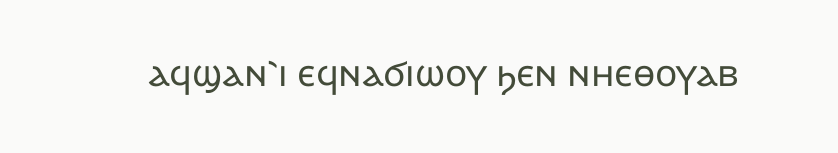ⲁϥϣⲁⲛ⳿ⲓ ⲉϥⲛⲁϭⲓⲱⲟⲩ ϧⲉⲛ ⲛⲏⲉⲑⲟⲩⲁⲃ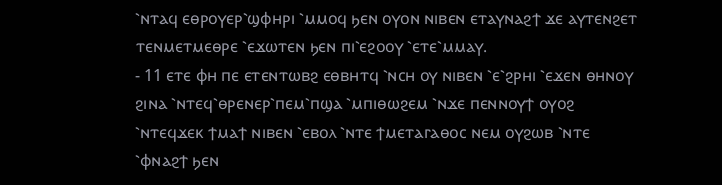⳿ⲛⲧⲁϥ ⲉⲑⲣⲟⲩⲉⲣ⳿ϣⲫⲏⲣⲓ ⳿ⲙⲙⲟϥ ϧⲉⲛ ⲟⲩⲟⲛ ⲛⲓⲃⲉⲛ ⲉⲧⲁⲩⲛⲁϩϯ ϫⲉ ⲁⲩⲧⲉⲛϩⲉⲧ ⲧⲉⲛⲙⲉⲧⲙⲉⲑⲣⲉ ⳿ⲉϫⲱⲧⲉⲛ ϧⲉⲛ ⲡⲓ⳿ⲉϩⲟⲟⲩ ⳿ⲉⲧⲉ⳿ⲙⲙⲁⲩ.
- 11 ⲉⲧⲉ ⲫⲏ ⲡⲉ ⲉⲧⲉⲛⲧⲱⲃϩ ⲉⲑⲃⲏⲧϥ ⳿ⲛⲥⲏ ⲟⲩ ⲛⲓⲃⲉⲛ ⳿ⲉ⳿ϩⲣⲏⲓ ⳿ⲉϫⲉⲛ ⲑⲏⲛⲟⲩ ϩⲓⲛⲁ ⳿ⲛⲧⲉϥ⳿ⲑⲣⲉⲛⲉⲣ⳿ⲡⲉⲙ⳿ⲡϣⲁ ⳿ⲙⲡⲓⲑⲱϩⲉⲙ ⳿ⲛϫⲉ ⲡⲉⲛⲛⲟⲩϯ ⲟⲩⲟϩ ⳿ⲛⲧⲉϥϫⲉⲕ ϯⲙⲁϯ ⲛⲓⲃⲉⲛ ⳿ⲉⲃⲟⲗ ⳿ⲛⲧⲉ ϯⲙⲉⲧⲁⲅⲁⲑⲟⲥ ⲛⲉⲙ ⲟⲩϩⲱⲃ ⳿ⲛⲧⲉ ⳿ⲫⲛⲁϩϯ ϧⲉⲛ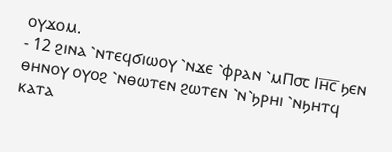ⲟⲩϫⲟⲙ.
- 12 ϩⲓⲛⲁ ⳿ⲛⲧⲉϥϭⲓⲱⲟⲩ ⳿ⲛϫⲉ ⳿ⲫⲣⲁⲛ ⳿ⲙⲠ⳪ Ⲓⲏ̅ⲥ̅ ϧⲉⲛ ⲑⲏⲛⲟⲩ ⲟⲩⲟϩ ⳿ⲛⲑⲱⲧⲉⲛ ϩⲱⲧⲉⲛ ⳿ⲛ⳿ϧⲣⲏⲓ ⳿ⲛϧⲏⲧϥ ⲕⲁⲧⲁ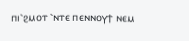ⲡⲓ⳿ϩⲙⲟⲧ ⳿ⲛⲧⲉ ⲡⲉⲛⲛⲟⲩϯ ⲛⲉⲙ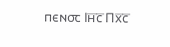ⲡⲉⲛ⳪ Ⲓⲏ̅ⲥ̅ Ⲡⲭ̅ⲥ̅